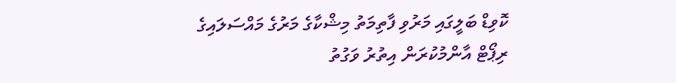ކޮވިޑް ބަލީގައި މަރުވި ފާތިމަތު މިޝްކާގެ މަރުގެ މައްސަލައިގެ ރިޕޯޓް އާންމުކުރަން އިތުރު ވަގުތު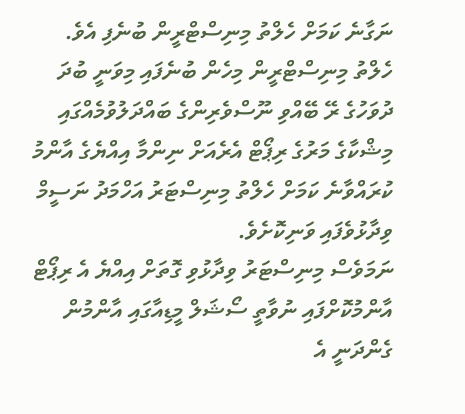ނަގާނެ ކަމަށް ހެލްތު މިނިސްޓްރީން ބުނެފި އެވެ.
ހެލްތު މިނިސްޓްރީން މިހެން ބުނެފައި މިވަނީ ބުދަ ދުވަހުގެ ރޭ ބޭއްވި ނޫސްވެރިންގެ ބައްދަލުވުމެއްގައި މިޝްކާގެ މަރުގެ ރިޕޯޓް އެރެއަށް ނިންމާ އިއްޔެގެ އާންމު ކުރައްވާނެ ކަމަށް ހެލްތު މިނިސްޓަރު އަހްމަދު ނަސީމް ވިދާޅުވެފައި ވަނިކޮށެވެ.
ނަމަވެސް މިނިސްޓަރު ވިދާޅުވި ގޮތަށް އިއްޔެ އެ ރިޕޯޓް އާންމުކޮށްފައި ނުވާތީ ސޯޝަލް މީޑިއާގައި އާންމުން ގެންދަނީ އެ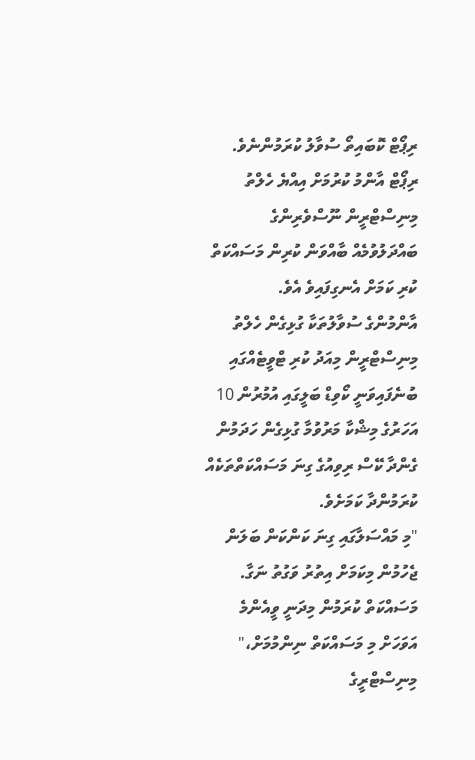ރިޕޯޓް ކޮބައިތޯ ސުވާލު ކުރަމުންނެވެ. ރިޕޯޓް އާންމު ކުރުމަށް އިއްޔެ ހެލްތު މިނިސްޓްރީން ނޫސްވެރިންގެ ބައްދަލުވުމެއް ބާއްވަން ކުރިން މަސައްކަތް ކުރި ކަމަށް އެނގިފައިވެ އެވެ.
އާންމުންގެ ސުވާލުތަކާ ގުޅިގެން ހެލްތު މިނިސްޓްރީން މިއަދު ކުރި ޓްވީޓެއްގައި ބުނެފައިވަނީ ކޯވިޑް ބަލީގައި އުމުރުން 10 އަހަރުގެ މިޝްކާ މަރުވުމާ ގުޅިގެން ހަދަމުން ގެންދާ ކޭސް ރިވިއުގެ ގިނަ މަސައްކަތްތަކެއް ކުރަމުންދާ ކަމަށެވެ.
"މި މައްސަލާގައި ގިނަ ކަންކަން ބަލަން ޖެހުމުން މިކަމަށް އިތުރު ވަގުތު ނަގާ. މަސައްކަތް ކުރަމުން މިދަނީ ވީއެންމެ އަވަހަށް މި މަސައްކަތް ނިންމުމަށް،" މިނިސްޓްރީގެ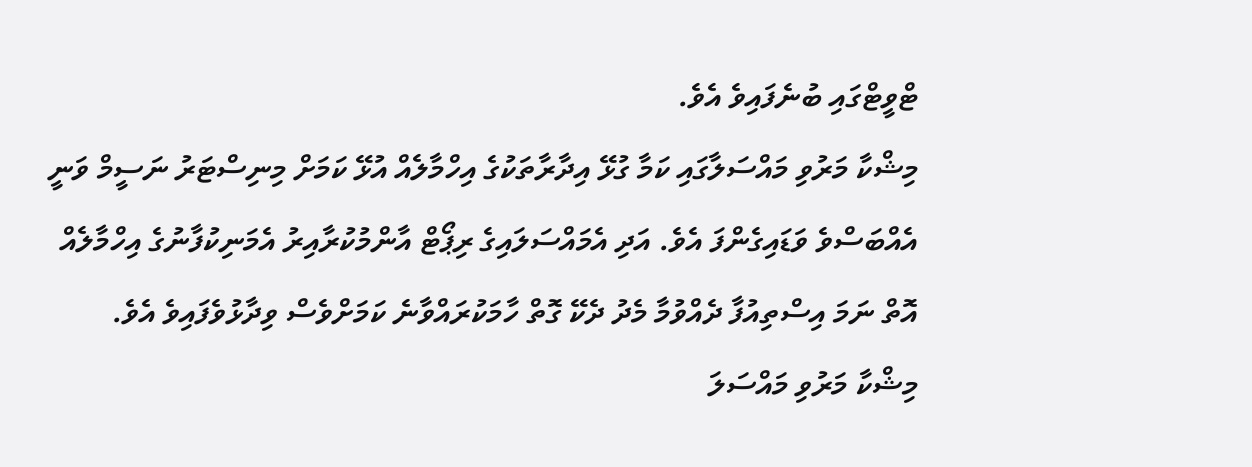ޓްވީޓްގައި ބުނެފައިވެ އެވެ.
މިޝްކާ މަރުވި މައްސަލާގައި ކަމާ ގުޅޭ އިދާރާތަކުގެ އިހްމާލެއް އުޅޭ ކަމަށް މިނިސްޓަރު ނަސީމް ވަނީ އެއްބަސްވެ ވަޑައިގެންފަ އެވެ. އަދި އެމައްސަލައިގެ ރިޕޯޓް އާންމުކުރާއިރު އެމަނިކުފާނުގެ އިހްމާލެއް އޮތް ނަމަ އިސްތިއުފާ ދެއްވުމާ މެދު ދެކޭ ގޮތް ހާމަކުރައްވާނެ ކަމަށްވެސް ވިދާޅުވެފައިވެ އެވެ.
މިޝްކާ މަރުވި މައްސަލަ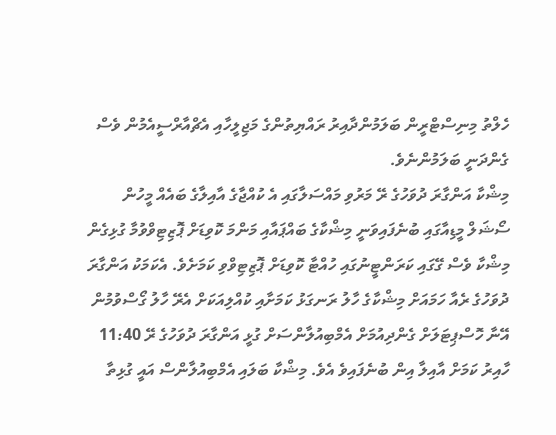ހެލްތު މިނިސްޓްރީން ބަލަމުންދާއިރު ރައްޔިތުންގެ މަޖިލީހާއި އެޗްއާރްސީއެމުން ވެސް ގެންދަނީ ބަލަމުންނެވެ.
މިޝްކާ އަންގާރަ ދުވަހުގެ ރޭ މަރުވި މައްސަލާގައި އެ ކުއްޖާގެ އާއިލާގެ ބައެއް މީހުން ސޯޝަލް މީޑިއާގައި ބުނެފައިވަނީ މިޝްކާގެ ބައްޕައާއި މަންމަ ކޮވިޑަށް ޕޮޒިޓިވްވުމާ ގުޅިގެން މިޝްކާ ވެސް ގޭގައި ކަރަންޓީނުގައި ހުއްޓާ ކޮވިޑަށް ޕޮޒިޓިވްވި ކަމަށެވެ. އެކަމަކު އަންގާރަ ދުވަހުގެ ރެއާ ހަމައަށް މިޝްކާގެ ހާލު ރަނގަޅު ކަމަށާއި ކުއްލިއަކަށް އެރޭ ހާލު ގޯސްވުމުން އޭނާ ހޮސްޕިޓަލަށް ގެންދިއުމަށް އެމްބިއުލާންސަށް ގުޅީ އަންގާރަ ދުވަހުގެ ރޭ 11:40 ހާއިރު ކަމަށް އާއިލާ އިން ބުނެފައިވެ އެވެ. މިޝްކާ ބަލައި އެމްބިއުލާންސް އައީ ގުޅިތާ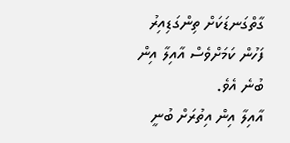ގާތްގަނޑަކަށް ތިންގަޑިއިރު ފަހުން ކަމަށްވެސް އާއިލާ އިން ބުނެ އެވެ.
އާއިލާ އިން އިތުރަށް ބުނީ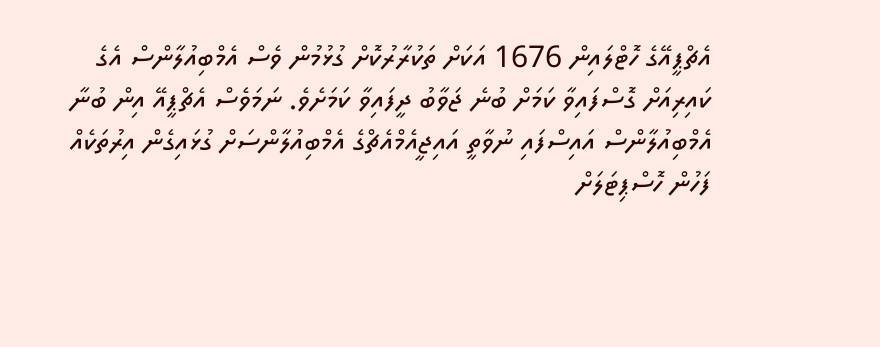އެޗްޕީއޭގެ ހޮޓްލައިން 1676 އަކަށް ތަކުރާރުކޮށް ގުޅުމުން ވެސް އެމްބިއުލާންސް އެގެ ކައިރިއަށް ގޮސްފައިވާ ކަމަށް ބުނެ ޖަވާބު ދީފައިވާ ކަމަށެވެ. ނަމަވެސް އެޗްޕީއޭ އިން ބުނާ އެމްބިއުލާންސް އައިސްފައި ނުވާތީ އައިޖީއެމްއެޗްގެ އެމްބިއުލާންސަށް ގުޅައިގެން އިރުތަކެއް ފަހުން ހޮސްޕިޓަލަށް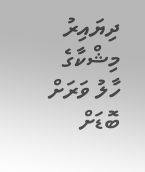ދިޔައިރު މިޝްކާގެ ހާލު ވަރަށް ބޮޑަށް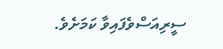ސީރިއަސްވެފައިވާ ކަމަށެވެ.